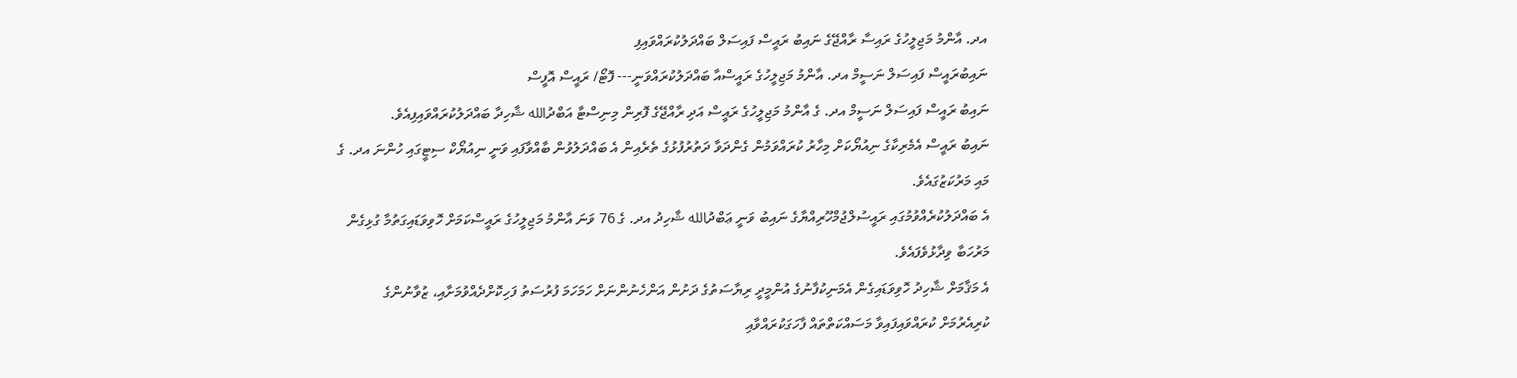އދ. އާންމު މަޖިލީހުގެ ރައިސާ ރާއްޖޭގެ ނައިބު ރައީސް ފައިސަލް ބައްދަލުކުރައްވައިފި
ނައިބުރައީސް ފައިސަލް ނަސީމް އދ. އާންމު މަޖިލީހުގެ ރައީސްއާ ބައްދަލުކުރައްވަނީ--- ފޮޓޯ/ ރައީސް އޮފީސް
ނައިބު ރައީސް ފައިސަލް ނަސީމް އދ. ގެ އާންމު މަޖިލީހުގެ ރައީސް އަދި ރާއްޖޭގެ ފޮރިން މިނިސްޓާ އަބްދުالله ޝާހިދާ ބައްދަލުކުރައްވައިފިއެވެ.
ނައިބު ރައީސް އެމެރިކާގެ ނިއުޔޯކަށް މިހާރު ކުރައްވަމުން ގެންދަވާ ދަތުރުފުޅުގެ ތެރެއިން އެ ބައްދަލުވުން ބާއްވާފައި ވަނީ ނިއުޔޯކް ސިޓީގައި ހުންނަ އދ. ގެ މައި މަރުކަޒުގައެވެ.
އެ ބައްދަލުކުރެއްވުމުގައި ރައީސުލްޖުމްހޫރިއްޔާގެ ނައިބު ވަނީ ޢަބްދުالله ޝާހިދު އދ. ގެ 76 ވަނަ އާންމު މަޖިލީހުގެ ރައީސްކަމަށް ހޮވިވަޑައިގަތުމާ ގުޅިގެން މަރުހަބާ ވިދާޅުވެފައެވެ.
އެ މަޤާމަށް ޝާހިދު ހޮވިވަޑައިގެން އެމަނިކުފާނުގެ އުންމީދީ ރިޔާސަތުގެ ދަށުން އަންހެނުންނަށް ހަމަހަމަ ފުރުސަތު ފަހިކޮށްދެއްވުމަށާއި، ޒުވާނުންގެ ކުރިއެރުމަށް ކުރައްވައިފައިވާ މަސައްކަތްތައް ފާހަގަކުރައްވާއި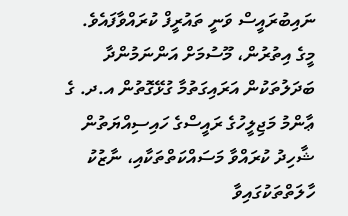ނައިބުރައީސް ވަނީ ތައުރީފް ކުރައްވާފައެވެ.
މީގެ އިތުރުން، މޫސުމަށް އަންނަމުންދާ ބަދަލުތަކުން އަރައިގަތުމާ ގުޅޭގޮތުން އ.ދ. ގެ ޢާންމު މަޖިލީހުގެ ރައީސްގެ ހައިސިއްޔަތުން ޝާހިދު ކުރައްވާ މަސައްކަތްތަކާއި، ނާޒުކު ހާލަތްތަކުގައިވާ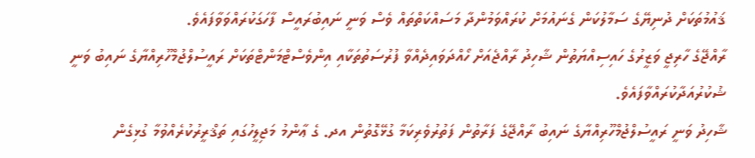ޤައުމުތަކަށް ދުނިޔޭގެ ސަމާލުކަން ގެނައުމަށް ކުރައްވަމުންދާ މަސައްކަތްތައް ވެސް ވަނީ ނައިބުރައީސް ފާހަގަކުރައްވަވާފައެވެ.
ރާއްޖޭގެ ހާރިޖީ ވަޒީރުގެ ހައިސިއްޔަތުން ޝާހިދު ރާއްޖެއަށް ހޯއްދަވައިދެއްވާ ފުރުސަތުތަކާއި އިންވެސްޓްމަންޓްތަކަށް ރައީސުލްޖުމްހޫރިއްޔާގެ ނައިބު ވަނީ ޝުކުރުއަދާކުރައްވާފައެވެ.
ޝާހިދު ވަނީ ރައީސުލްޖުމްހޫރިއްޔާގެ ނައިބު ރާއްޖޭގެ ފަރާތުން ފަތުރުވެރިކަމާ ގުޅޭގޮތުން އދ. ގެ ޢާންމު މަޖިލީހުގައި ތަޤްރީރުކުރެއްވުމާ ގުޅިގެން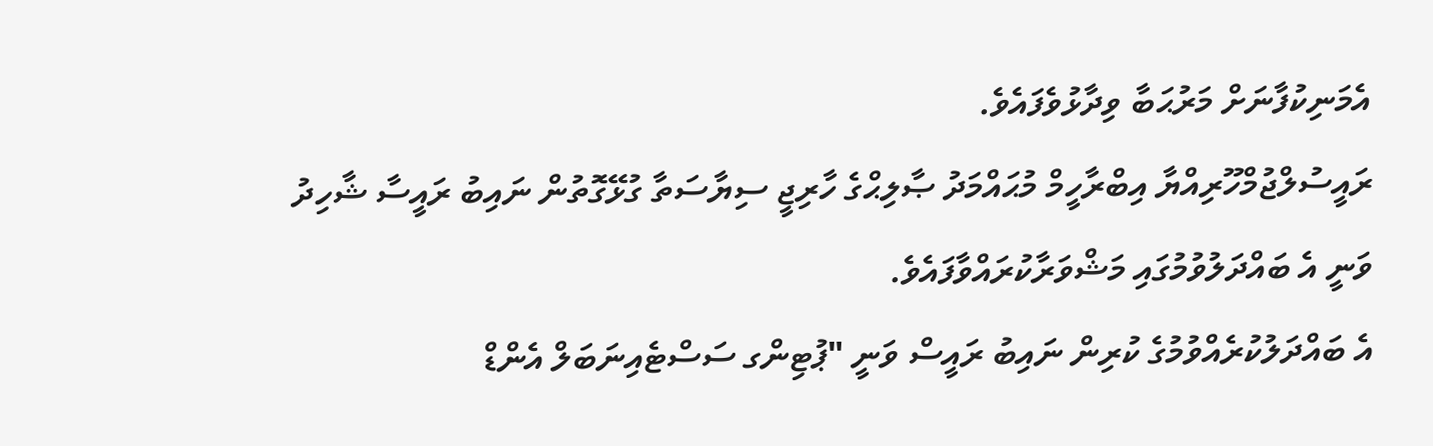އެމަނިކުފާނަށް މަރުޙަބާ ވިދާޅުވެފައެވެ.
ރައީސުލްޖުމްހޫރިއްޔާ އިބްރާހީމް މުޙައްމަދު ޞާލިޙްގެ ހާރިޖީ ސިޔާސަތާ ގުޅޭގޮތުން ނައިބު ރައީސާ ޝާހިދު ވަނީ އެ ބައްދަލުވުމުގައި މަޝްވަރާކުރައްވާފައެވެ.
އެ ބައްދަލުކުރެއްވުމުގެ ކުރިން ނައިބު ރައީސް ވަނީ "ޕުޓިންގ ސަސްޓެއިނަބަލް އެންޑް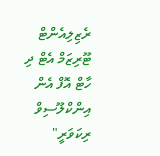ރެޒިލިއެންޓް ޓޫރިޒަމް އެޓް ދި ހާޓް އޮފް އެން އިންކްލޫސިވް ރިކަވަރީ"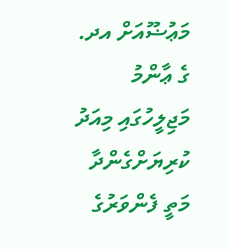މަޢުޟޫއަށް އދ. ގެ ޢާންމު މަޖިލީހުގައި މިއަދު ކުރިޔަށްގެންދާ މަތީ ފެންވަރުގެ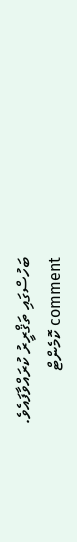ބަހުސްގައި ތަޤްރީރު ކުރައްވާފައެވެ.
comment ކޮމެންޓް